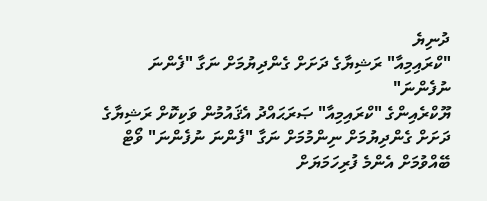ދުނިޔެ
"ކްރައިމިއާ" ރަޝިޔާގެ ދަށަށް ގެންދިޔުމަށް ނަގާ "ފެންނަ ނުފެންނަ"
ޔޫކްރެއިންގެ "ކްރައިމިއާ" ޞަރަޙައްދު އެޤައުމުން ވަކިކޮށް ރަޝިޔާގެ ދަށަށް ގެންދިޔުމަށް ނިންމުމަށް ނަގާ "ފެންނަ ނުފެންނަ" ވޯޓް ބޭއްވުމަށް އެންމެ ފުރިހަމަޔަށް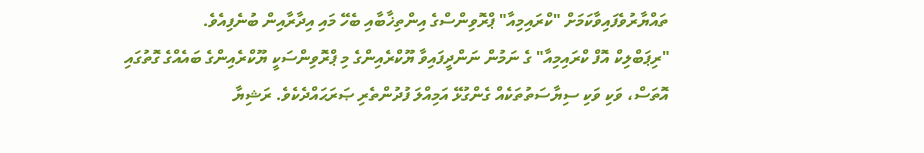ތައްޔާރުވެފައިވާކަމަށް "ކްރައިމިއާ" ޕްރޮވިންސްގެ އިންތިޚާބާއި ބެހޭ މައި އިދާރާއިން ބުނެފިއެވެ.
"ރިޕަބްލިކް އޮފް ކްރައިމިއާ" ގެ ނަމުން ނަންދީފައިވާ ޔޫކްރެއިންގެ މި ޕްރޮވިންސަކީ ޔޫކްރެއިންގެ ބައެއްގެ ގޮތުގައި އޮތަސް، ވަކި ވަކި ސިޔާސަތުތަކެއް ގެންގުޅޭ އަމިއްލަ ފުދުންތެރި ޞަރަޙައްދެކެވެ. ރަޝިޔާ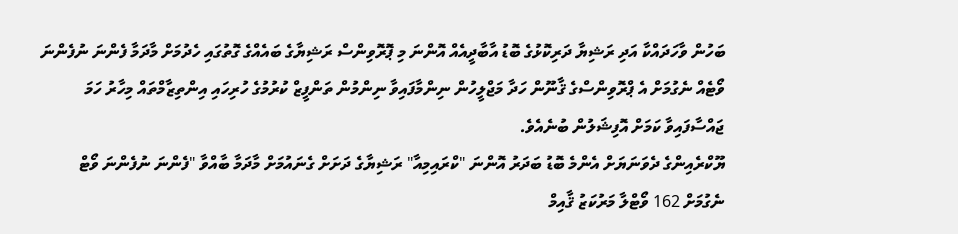ބަހުން ވާހަދައްކާ އަދި ރަޝިޔާ ދަރިކޮޅުގެ ބޮޑު އާބާދީއެއް އޮންނަ މި ޕޮރޮވިންސް ރަޝިޔާގެ ބައެއްގެ ގޮތުގައި ހެދުމަށް މާދަމާ ފެންނަ ނުފެންނަ ވޯޓެއް ނެގުމަށް އެ ޕްރޮވިންސްގެ ޤާނޫން ހަދާ މަޖްލީހުން ނިންމާފައިވާ ނިންމުން ތަންފީޒް ކުރުމުގެ ހުރިހައި އިންތިޒާމްތައް މިހާރު ހަމަ ޖައްސާފައިވާ ކަމަށް އޮފިޝަލުން ބުނެއެވެ.
ޔޫކްރެއިންގެ ދެވަނަޔަށް އެންމެ ބޮޑު ބަދަރު އޮންނަ "ކްރައިމިއާ" ރަޝިޔާގެ ދަށަށް ގެނައުމަށް މާދަމާ ބާއްވާ "ފެންނަ ނުފެންނަ ވޯޓް ނެގުމަށް 162 ވޯޓްލާ މަރުކަޒު ޤާއިމް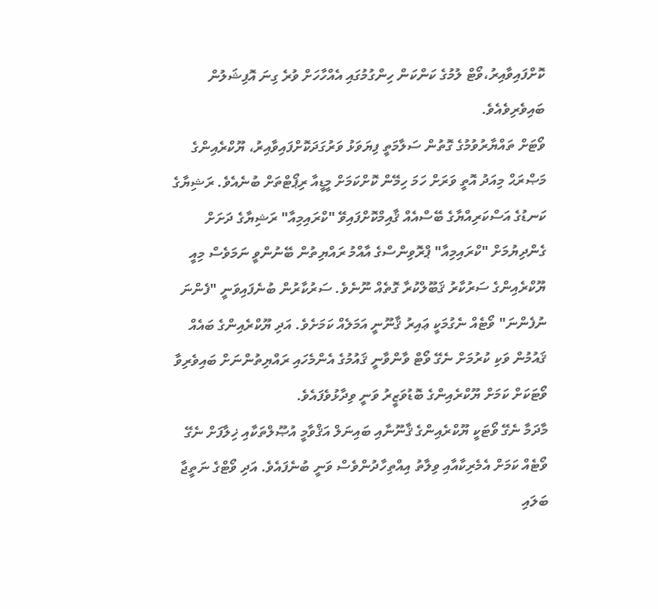ކޮށްފައިވާއިރު،ވޯޓް ލުމުގެ ކަންކަން ހިންގުމުގައި އެއްހާހަށް ވުރެ ގިނަ އޮފިޝަލުން ބައިވެރިވެއެވެ.
ވޯޓަށް ތައްޔާރުވުމުގެ ގޮތުން ސަލާމަތީ ފިޔަވަޅު ވަރުގަދަކޮށްފައިވާއިރު، ޔޫކްރެއިންގެ މަޞްރަޙް މިއަދު އޮތީ ވަރަށް ހަމަ ހިމޭން ކޮށްކަމަށް މީޑީއާ ރިޕޯޓްތަށް ބުނެއެވެ. ރަޝިޔާގެ ކަނޑުގެ އަސްކަރިއްޔާގެ ބޭސްއެއް ޤާއިމްކޮށްފައިވޭ "ކްރައިމިއާ" ރަޝިޔާގެ ދަށަށް ގެންދިޔުމަށް "ކްރައިމިއާ" ޕްރޮވިންސްގެ އާއްމު ރައްޔިތުން ބޭނުންވީ ނަމަވެސް މިއީ ޔޫކްރެއިންގެ ސަރުކާރު ޤަބޫލްކުރާ ގޮތެއް ނޫނެވެ. ސަރުކާރުން ބުނެފައިވަނީ "ފެންނަ ނުފެންނަ" ވޯޓެއް ނެގުމަކީ ޢައިރު ޤާނޫނީ އަމަލެއް ކަމަށެވެ. އަދި ޔޫކްރެއިންގެ ބައެއް ޤައުމުން ވަކި ކުރުމަށް ނެގޭ ވޯޓް ވާންވާނީ ޤައުމުގެ އެންމެހައި ރައްޔިތުންނަށް ބައިވެރިވާ ވޯޓަކަށް ކަމަށް ޔޫކްރެއިންގެ ބޮޑުވަޒީރު ވަނީ ވިދާޅުވެފައެވެ.
މާދަމާ ނެގޭ ވޯޓަކީ ޔޫކްރެއިންގެ ޤާނޫނާއި ބައިނަލް އަޤްވާމީ އުޞޫލްތަކާއި ޚިލާފަށް ނެގޭ ވޯޓެއް ކަމަށް އެމެރިކާއާއި ވިލާތު އިއްތިހާދުންވެސް ވަނީ ބުނެފައެވެ. އަދި ވޯޓްގެ ނަތީޖާ ބަލައި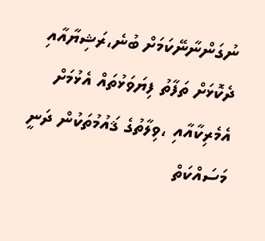ނުގަންނާނޭކަމަށް ބުނެ،ރަޝިޔާއާއި ދެކޮޅަށް ތަފާތު ފިޔަވަޅުތައް އެޅުމަށް އެމެރިކާއާއި ،ވިލާތުގެ ޤައުމުތަކުން ދަނީ މަސައްކަތް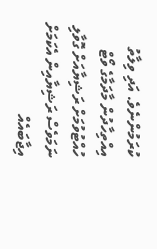ކުރަމުންނެވެ. އަދި ވިލާތު އިއްތިހާދުން މާދަމާގެ ވޯޓް ހުއްޓުވުމަށް ރަޝިޔާއަށް ގޮވާލި ނަމަވެސް ރަޝިޔާއިން އެކަމަށް އިޖާބައެއް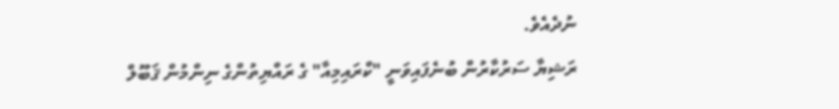ނުދެއެވެ.
ރަޝިޔާ ސަރުކާރުން ބުނެފައިވަނީ "ކްރައިމިއާ" ގެ ރައްޔިތުންގެ ނިންމުން ޤަބޫލް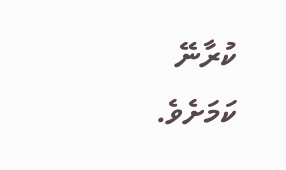ކުރާނޭ ކަމަށެވެ.